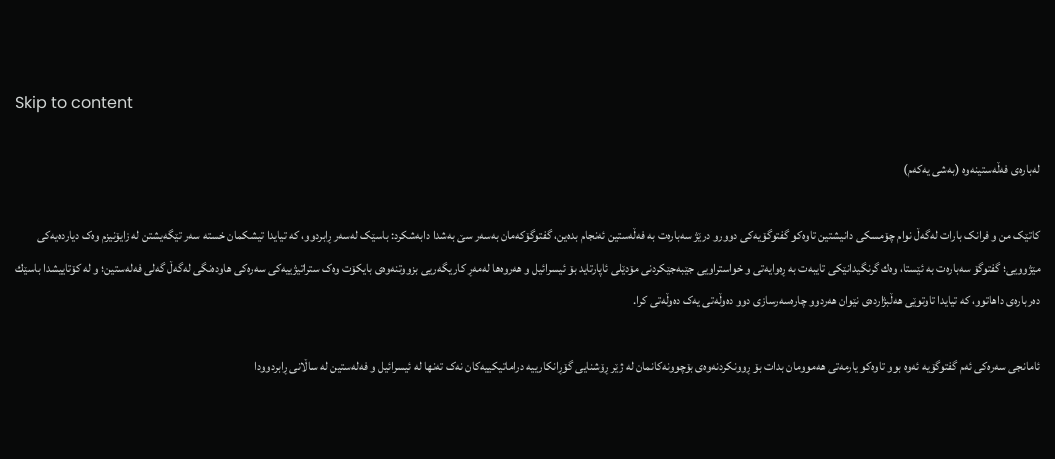Skip to content

لەبارەی فەڵەستینەوە (بەشی یەكەم)

کاتێک من و فرانک بارات لەگەڵ نوام چۆمسکی دانیشتین تاوەكو گفتوگۆیەکی دوورو درێژ سەبارەت بە فەڵەستین ئەنجام بدەین، گفتوگۆکەمان بەسەر سێ بەشدا دابەشکرد: باسێک لەسەر ڕابردوو، كە تیایدا تیشکمان خستە سەر تێگەیشتن لە زایۆنیزم وەک دیاردەیەکی مێژوویی؛ گفتوگۆ سەبارەت بە ئێستا، وەك گرنگیدانێکی تایبەت بە ڕەوایەتی و خواستراویی جێبەجێکردنی مۆدێلی ئاپارتاید بۆ ئیسرائیل و هەروەها لەمەڕ کاریگەریی بزووتنەوەی بایكۆت وەک ستراتیژییەکی سەرەکی هاودەنگی لەگەڵ گەلی فەلەستین؛ و لە کۆتاییشدا باسێك دەربارەی داهاتوو، كە تیایدا تاوتوێی هەڵبژاردەی نێوان هەردوو چارەسەرسازی دوو دەوڵەتی یەک دەوڵەتی کرا.

ئامانجی سەرەکی ئەم گفتوگۆیە ئەوە بوو تاوەكو یارمەتی هەموومان بدات بۆ ڕوونکردنەوەی بۆچوونەکانمان لە ژێر ڕۆشنایی گۆڕانکارییە دراماتیکییەکان نەک تەنها لە ئیسرائیل و فەلەستین لە ساڵانی ڕابردوودا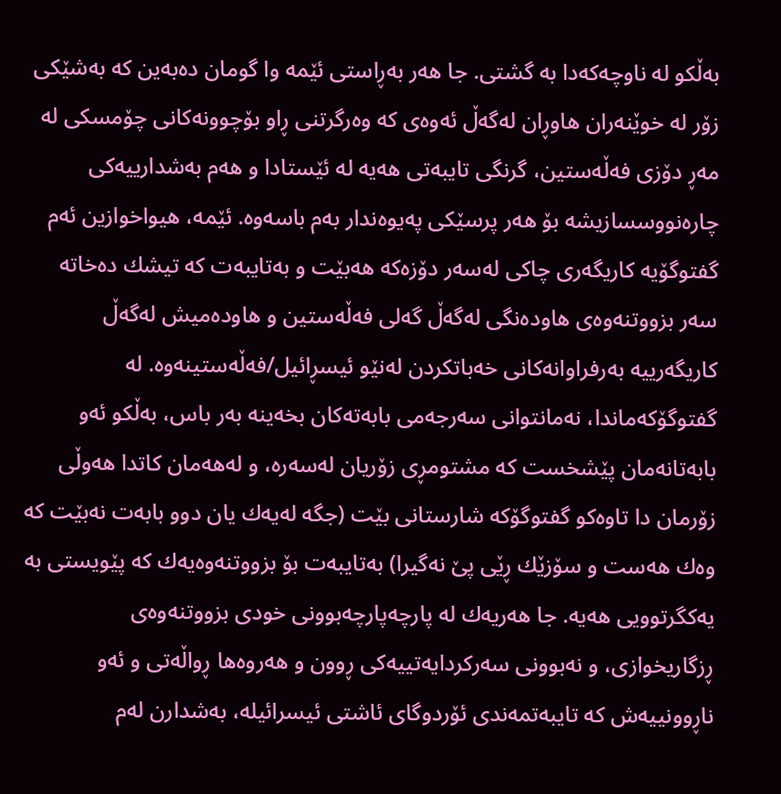بەڵکو لە ناوچەکەدا بە گشتی. جا هەر بەڕاستی ئێمە وا گومان دەبەین كە بەشێكی زۆر لە خوێنەران هاوڕان لەگەڵ ئەوەی كە وەرگرتنی ڕاو بۆچوونەكانی چۆمسكی لە مەڕ دۆزی فەڵەستین، گرنگی تایبەتی هەیە لە ئێستادا و هەم بەشدارییەكی چارەنووسسازیشە بۆ هەر پرسێكی پەیوەندار بەم باسەوە. ئێمە، هیواخوازین ئەم گفتوگۆیە كاریگەری چاكی لەسەر دۆزەكە هەبێت و بەتایبەت كە تیشك دەخاتە سەر بزووتنەوەی هاودەنگی لەگەڵ گەلی فەڵەستین و هاودەمیش لەگەڵ كاریگەرییە بەرفراوانەكانی خەباتكردن لەنێو ئیسڕائیل/فەڵەستینەوە. لە گفتوگۆكەماندا، نەمانتوانی سەرجەمی بابەتەكان بخەینە بەر باس، بەڵكو ئەو بابەتانەمان پێشخست كە مشتومڕی زۆریان لەسەرە، و لەهەمان كاتدا هەوڵی زۆرمان دا تاوەكو گفتوگۆكە شارستانی بێت (جگە لەیەك یان دوو بابەت نەبێت كە وەك هەست و سۆزێك ڕێی پێ نەگیرا) بەتایبەت بۆ بزووتنەوەیەك كە پێویستی بە یەكگرتوویی هەیە. جا هەریەك لە پارچەپارچەبوونی خودی بزووتنەوەی ڕزگاریخوازی، و نەبوونی سەرکردایەتییەکی ڕوون و هەروەها ڕواڵەتی و ئەو ناڕوونییەش کە تایبەتمەندی ئۆردوگای ئاشتی ئیسرائیلە، بەشدارن لەم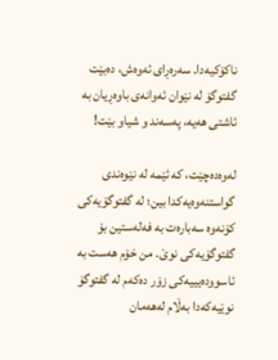ناکۆکیەدا. سەرەڕای ئەوەش، دەبێت گفتوگۆ لە نێوان ئەوانەی باوەڕیان بە ئاشتی هەیە، پەسەند و شیاو بێت!

لەوەدەچێت، كە ئێمە لە نێوەندی گواستنەوەیەکدا بین؛ لە گفتوگۆیەکی کۆنەوە سەبارەت بە فەلەستین بۆ گفتوگۆیەکی نوێ. من خۆم هەست بە ئاسوودەیییەکی زۆر دەکەم لە گفتوگۆ نوێیەکەدا بەڵام لەهەمان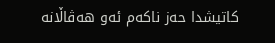كاتیشدا حەز ناکەم ئەو هەڤاڵانە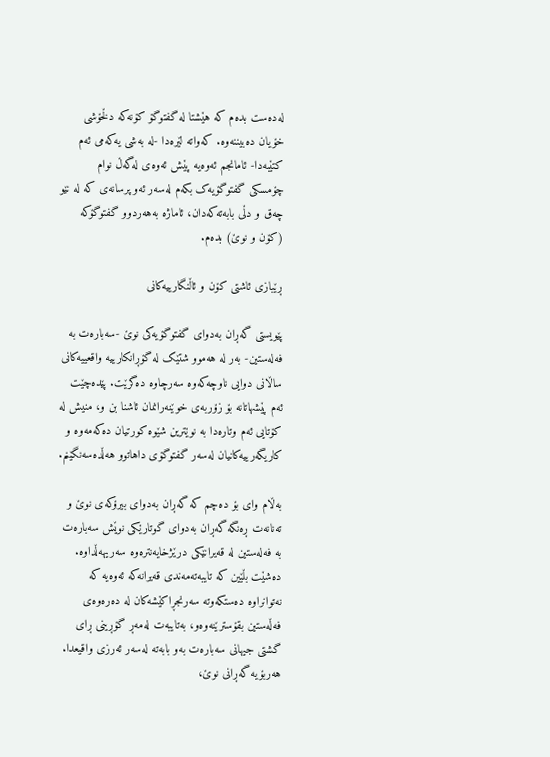لەدەست بدەم کە هێشتا لە گفتوگۆ كۆنەكە دڵخۆشی خۆیان دەبیننەوە. کەواتە لێرەدا -لە بەشی یەکەمی ئەم کتێبەدا- ئامانجم ئەوەیە پێش ئەوەی لەگەڵ نوام چۆمسكی گفتوگۆیەک بکەم لەسەر ئەو پرسانەی کە لە نێو چەق و دڵی بابەتەکەدان، ئاماژە بەهەردوو گفتوگۆكە (كۆن و نوێ) بدەم.

ڕێبازی ئاشتی کۆن و ئاڵنگارییەكانی

پێویستی گەڕان بەدوای گفتوگۆیەکی نوێ -سەبارەت بە فەلەستین- بەر لە هەموو شتێک لە گۆڕانکارییە واقعییەكانی ساڵانی دوایی ناوچەكەوە سەرچاوە دەگرێت. پێدەچێت ئەم پێشهاتانە بۆ زۆربەی خوێنەرانمان ئاشنا بن و، منیش لە کۆتایی ئەم وتارەدا بە نوێترین شێوە کورتیان دەکەمەوە و کاریگەرییەکانیان لەسەر گفتوگۆی داهاتوو هەڵدەسەنگێنم.

بەڵام وای بۆ دەچم كە گەڕان بەدوای بیرۆکەی نوێ و تەنانەت ڕەنگە گەڕان بەدوای گوتارێكی نوێش سەبارەت بە فەلەستین لە قەیرانێکی درێژخایەنترەوە سەریهەڵداوە. دەشێت بڵێین كە تایبەتەمەندی قەیرانەکە ئەوەیە كە نەتوانراوە دەستکەوتە سەرنجڕاکێشەکان لە دەرەوەی فەڵەستین بقۆسترێنەوەو، بەتایبەت لەمەڕ گۆڕینی ڕای گشتی جیهانی سەبارەت بەو بابەتە لەسەر ئەرزی واقیعدا. هەربۆیە گەڕانی نوێ،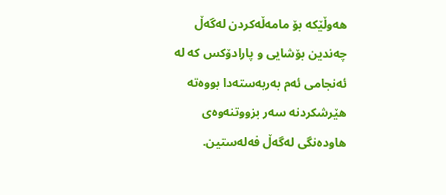هەوڵێکە بۆ مامەڵەکردن لەگەڵ چەندین بۆشایی و پارادۆکس کە لە ئەنجامی ئەم بەربەستەدا بووەتە هێرشكردنە سەر بزووتنەوەی هاودەنگی لەگەڵ فەلەستین.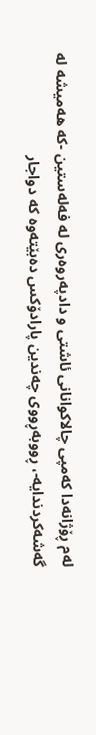لەم ڕۆژانەدا کەمپی چالاکوانانی ئاشتی و دادپەروەری لە فەلەستین -کە هەمیشە لە گەشەکردندایە-، ڕووبەڕووی چەندین پارادۆکس دەبێتەوە کە دواجار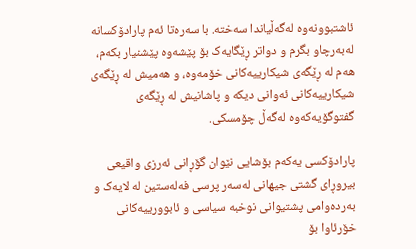ئاشتبوونەوە لەگەڵیاندا سەختە. با سەرەتا ئەم پارادۆکسانە لەبەرچاو بگرم و دواتر ڕێگایەک بۆ پێشەوە پێشنیار بکەم، هەم لە ڕێگەی شیکارییەکانی خۆمەوە، و هەمیش لە ڕێگەی شیکارییەکانی ئەوانی دیکە و پاشانیش لە ڕێگەی گفتوگۆیەکەوە لەگەڵ چۆمسکی.

پارادۆکسی یەکەم بۆشایی نێوان گۆڕانی ئەرزی واقیعی بیروڕای گشتی جیهانی لەسەر پرسی فەلەستین لە لایەک و بەردەوامی پشتیوانی نوخبە سیاسی و ئابوورییەکانی خۆرئاوا بۆ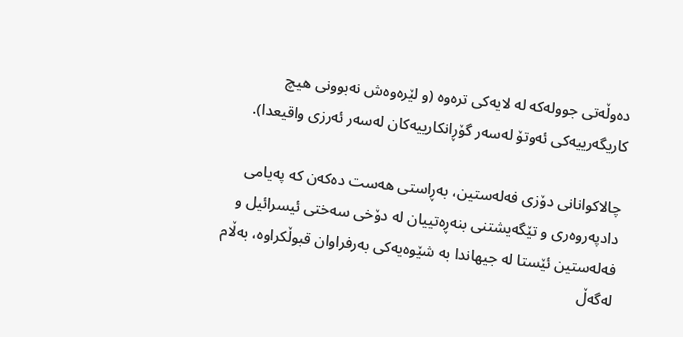دەوڵەتی جوولەکە لە لایەکی ترەوە (و لێرەوەش نەبوونی هیچ کاریگەرییەکی ئەوتۆ لەسەر گۆڕانکارییەكان لەسەر ئەرزی واقیعدا).

چالاکوانانی دۆزی فەلەستین، بەڕاستی هەست دەکەن کە پەیامی دادپەروەری و تێگەیشتنی بنەڕەتییان لە دۆخی سەختی ئیسرائیل و فەلەستین ئێستا لە جیهاندا بە شێوەیەکی بەرفراوان قبوڵکراوە، بەڵام لەگەڵ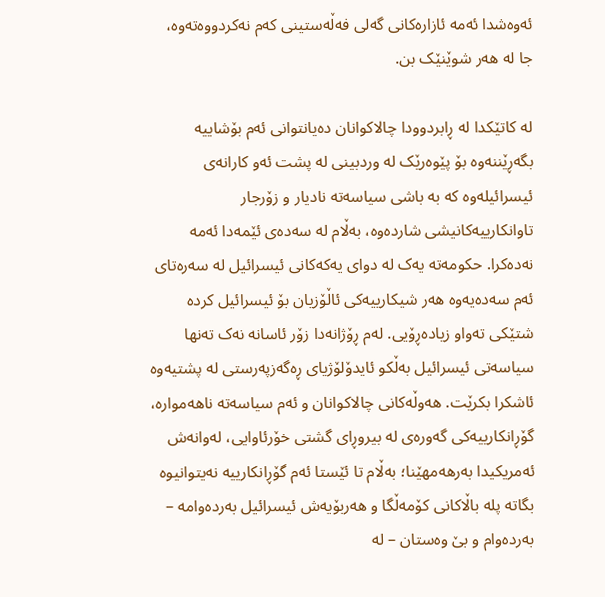ئەوەشدا ئەمە ئازارەکانی گەلی فەڵەستینی کەم نەکردووەتەوە، جا لە هەر شوێنێک بن.

لە کاتێکدا لە ڕابردوودا چالاکوانان دەیانتوانی ئەم بۆشاییە بگەڕێننەوە بۆ پێوەرێک لە وردبینی لە پشت ئەو کارانەی ئیسرائیلەوە کە بە باشی سیاسەتە نادیار و زۆرجار تاوانکارییەکانیشی شاردەوە، بەڵام لە سەدەی ئێمەدا ئەمە نەدەکرا. حکومەتە یەک لە دوای یەکەکانی ئیسرائیل لە سەرەتای ئەم سەدەیەوە هەر شیکارییەکی ئاڵۆزیان بۆ ئیسرائیل کردە شتێکی تەواو زیادەڕۆیی. لەم ڕۆژانەدا زۆر ئاسانە نەک تەنها سیاسەتی ئیسرائیل بەڵکو ئایدۆلۆژیای ڕەگەزپەرستی لە پشتیەوە ئاشکرا بکرێت. هەوڵەکانی چالاکوانان و ئەم سیاسەتە ناهەموارە، گۆڕانکارییەکی گەورەی لە بیروڕای گشتی خۆرئاوایی، لەوانەش ئەمریکیدا بەرهەمهێنا؛ بەڵام تا ئێستا ئەم گۆڕانکارییە نەیتوانیوە بگاتە پلە باڵاکانی کۆمەڵگا و هەربۆیەش ئیسرائیل بەردەوامە – بەردەوام و بێ وەستان – لە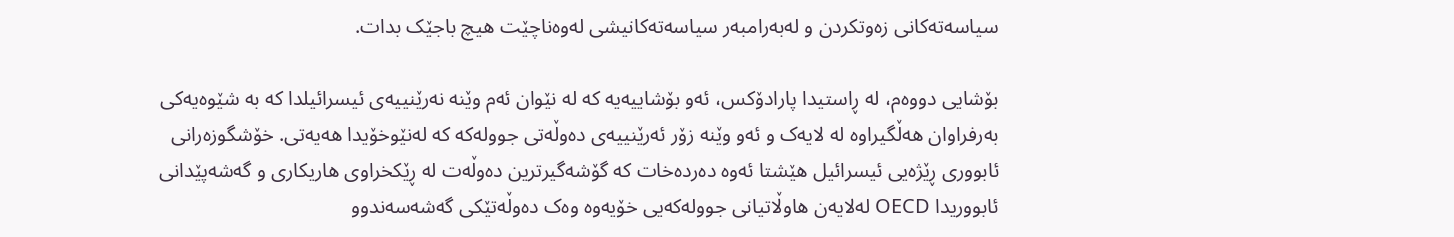سیاسەتەکانی زەوتکردن و لەبەرامبەر سیاسەتەكانیشی لەوەناچێت هیچ باجێک بدات.

بۆشایی دووەم، لە ڕاستیدا پارادۆکس، ئەو بۆشاییەیە کە لە نێوان ئەم وێنە نەرێنییەی ئیسرائیلدا کە بە شێوەیەکی بەرفراوان هەڵگیراوە لە لایەک و ئەو وێنە زۆر ئەرێنییەی دەوڵەتی جوولەکە كە لەنێوخۆیدا هەیەتی. خۆشگوزەرانی ئابووری ڕێژەیی ئیسرائیل هێشتا ئەوە دەردەخات کە گۆشەگیرترین دەوڵەت لە ڕێکخراوی هاریكاری و گەشەپێدانی ئابووریدا OECD لەلایەن هاوڵاتیانی جوولەکەیی خۆیەوە وەک دەوڵەتێکی گەشەسەندوو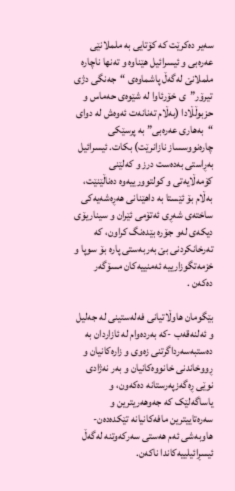سەیر دەکرێت کە کۆتایی بە ململانێی عەرەبی و ئیسرائیل هێناوە و تەنها ناچارە ململانێ لەگەڵ پاشماوەی “جەنگی دژی تیرۆر”ی خۆرئاوا لە شێوەی حەماس و حزبوڵڵادا (بەڵام تەنانەت ئەوەش لە دوای “بەهاری عەرەبی” بە پرسێکی چارەنووسساز نازانرێت) بكات. ئیسرائیل بەڕاستی بەدەست درز و كەلێنی کۆمەڵایەتی و کولتوورییەوە دەناڵێنێت، بەڵام بۆ ئێستا بە داهێنانی هەڕەشەیەکی ساختەی شەڕی ئەتۆمی ئێران و سیناریۆی دیکەی لەو جۆرە بێدەنگ کراون، کە تەرخانكردنی بێ بەربەستی پارە بۆ سوپا و خزمەتگوزارییە ئەمنییەکان مسۆگەر دەکەن .

بێگومان هاوڵاتیانی فەلەستینی لە جەلیل و ئەلنەقەب -کە بەردەوام لە ئازاردان بە دەستبەسەرداگرتنی زەوی و زارەکانیان و ڕووخاندنی خانووەکانیان و بەر نەژادی نوێی ڕەگەزپەرستانە دەکەون، و یاساگەلێک کە جەوهەریترین و سەرەتاییترین مافەکانیانە تێکدەدەن- هاوبەشی ئەم هەستی سەركەوتنە لەگەڵ ئیسڕائیلییەكاندا ناكەن.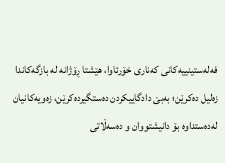فەلەستینییەکانی کەناری خۆرئاوا، هێشتا ڕۆژانە لە بازگەکاندا زەلیل دەکرێن؛ بەبێ دادگاییکردن دەستگیردەكرێن، زەویەکانیان لەدەستداوە بۆ دانیشتووان و دەسەڵاتی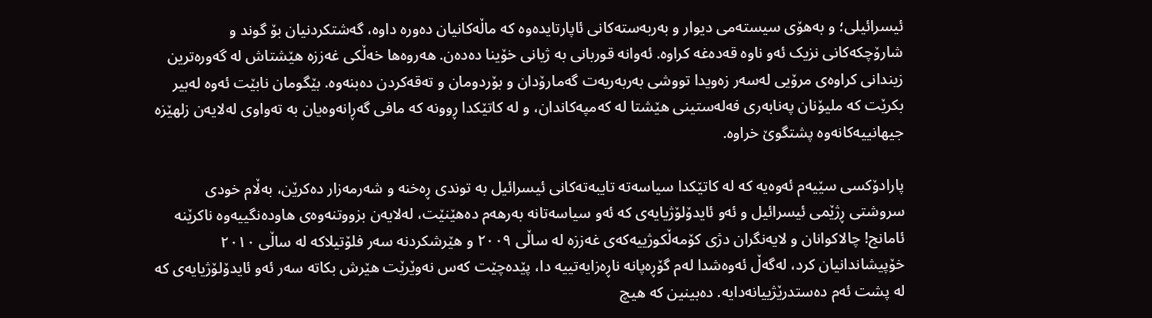ئیسرائیلی؛ و بەهۆی سیستەمی دیوار و بەربەستەکانی ئاپارتایدەوە کە ماڵەکانیان دەورە داوە، گەشتکردنیان بۆ گوند و شارۆچکەکانی نزیک ئەو ناوە قەدەغە کراوە. ئەوانە قوربانی بە ژیانی خۆینا دەدەن. هەروەها خەڵکی غەززە هێشتاش لە گەورەترین زیندانی کراوەی مرۆیی لەسەر زەویدا تووشی بەربەریەت گەمارۆدان و بۆردومان و تەقەکردن دەبنەوە. بێگومان نابێت ئەوە لەبیر بکرێت کە ملیۆنان پەنابەری فەلەستینی هێشتا لە کەمپەکاندان، و لە کاتێکدا ڕوونە كە مافی گەڕانەوەیان بە تەواوی لەلایەن زلهێزە جیهانییەکانەوە پشتگوێ خراوە.

پارادۆکسی سێیەم ئەوەیە کە لە کاتێکدا سیاسەتە تایبەتەکانی ئیسرائیل بە توندی ڕەخنە و شەرمەزار دەکرێن، بەڵام خودی سروشتی ڕژێمی ئیسرائیل و ئەو ئایدۆلۆژیایەی کە ئەو سیاسەتانە بەرهەم دەهێنێت، لەلایەن بزووتنەوەی هاودەنگییەوە ناکرێنە ئامانج! چالاکوانان و لایەنگران دژی کۆمەڵکوژییەکەی غەززە لە ساڵی ٢٠٠٩ و هێرشکردنە سەر فلۆتیلاکە لە ساڵی ٢٠١٠ خۆپیشاندانیان کرد، لەگەڵ ئەوەشدا لەم گۆڕەپانە ناڕەزایەتییە دا، پێدەچێت كەس نەوێرێت هێرش بکاتە سەر ئەو ئایدۆلۆژیایەی کە لە پشت ئەم دەستدرێژییانەدایە. دەبینین كە هیچ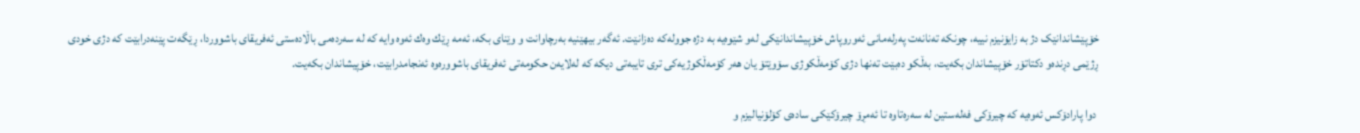خۆپێشاندانێک دژ بە زایۆنیزم نییە، چونکە تەنانەت پەرلەمانی ئەوروپاش خۆپیشاندانێکی لەو شێوەیە بە دژە جوولەکە دەزانێت. ئەگەر بیهێنیە بەرچاوانت و وێنای بكە، ئەمە ڕێك وەك ئەوە وایە كە لە سەردەمی باڵادەستی ئەفریقای باشووردا، ڕێگەت پێنەدرابێت كە دژی خودی ڕژێمی دڕندەو دكتاتۆر خۆپیشاندان بکەیت، بەڵکو دەبێت تەنها دژی کۆمەڵکوژی سۆوێتۆ یان هەر كۆمەڵكوژیەكی تری تایبەتی دیکە کە لەلایەن حکومەتی ئەفریقای باشوورەوە ئەنجامدرابێت، خۆپیشاندان بكەیت.

 دوا پارادۆکس ئەوەیە کە چیرۆکی فەلەستین لە سەرەتاوە تا ئەمڕۆ چیرۆکێکی سادەی کۆلۆنیالیزم و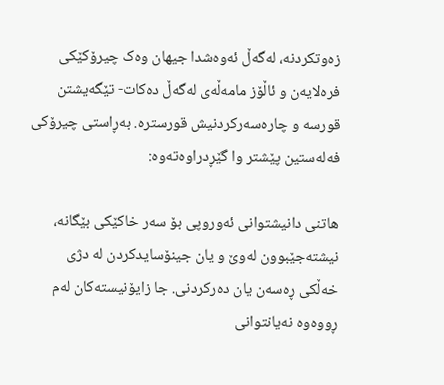زەوتکردنە، لەگەڵ ئەوەشدا جیهان وەک چیرۆکێکی فرەلایەن و ئاڵۆز مامەڵەی لەگەڵ دەکات- تێگەیشتن قورسە و چارەسەرکردنیش قورسترە. بەڕاستی چیرۆکی فەلەستین پێشتر وا گێڕدراوەتەوە:

هاتنی دانیشتوانی ئەوروپی بۆ سەر خاکێکی بێگانە، نیشتەجێبوون لەوێ و یان جینۆسایدکردن لە دژی خەڵکی ڕەسەن یان دەرکردنی. جا زایۆنیستەکان لەم ڕووەوە نەیانتوانی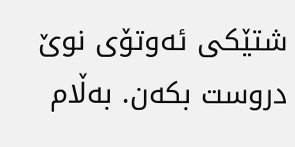شتێکی ئەوتۆی نوێ دروست بكەن. بەڵام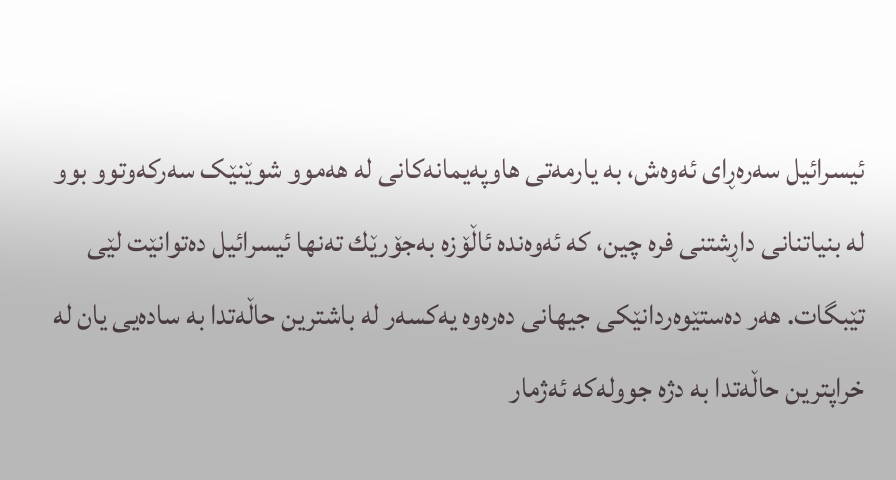ئیسرائیل سەرەڕای ئەوەش، بە یارمەتی هاوپەیمانەکانی لە هەموو شوێنێک سەرکەوتوو بوو لە بنیاتنانی داڕشتنی فرە چین، کە ئەوەندە ئاڵۆزە بەجۆرێك تەنها ئیسرائیل دەتوانێت لێی تێبگات. هەر دەستێوەردانێکی جیهانی دەرەوە یەکسەر لە باشترین حاڵەتدا بە سادەیی یان لە خراپترین حاڵەتدا بە دژە جوولەکە ئەژمار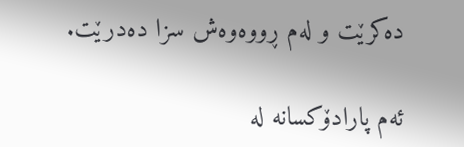دەكرێت و لەم ڕووەوەش سزا دەدرێت.

ئەم پارادۆکسانە لە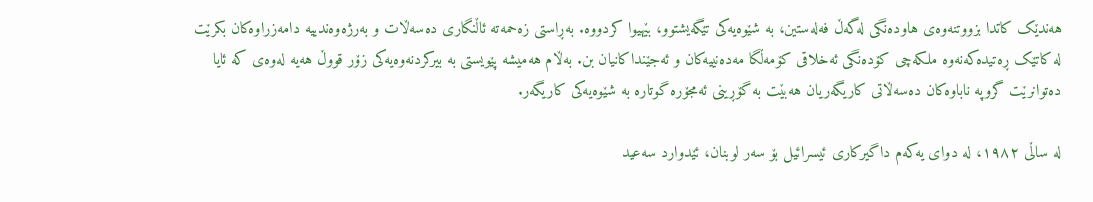هەندێک کاتدا بزووتنەوەی هاودەنگی لەگەڵ فەلەستین، بە شێوەیەکی تێگەیشتوو، بێهیوا کردووە. بەڕاستی زەحمەتە ئاڵنگاری دەسەڵات و بەرژەوەندییە دامەزراوەکان بکرێت لە کاتێک ڕەتیدەکەنەوە ملکەچی كۆدەنگی ئەخلاقی کۆمەڵگا مەدەنییەکان و ئەجێنداکانیان بن. بەڵام هەمیشە پێویستی بە بیرکردنەوەیەکی زۆر قووڵ هەیە لەوەی کە ئایا دەتوانرێت گروپە ناباوەكان دەسەڵاتی كاریگەریان هەبێت بە گۆڕینی ئەمجۆرە گوتارە بە شێوەیەكی كاریگەر.

لە ساڵی ١٩٨٢، لە دوای یەکەم داگیرکاری ئیسرائیل بۆ سەر لوبنان، ئێدوارد سەعید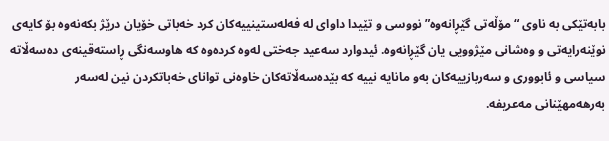بابەتێکی بە ناوی “مۆڵەتی گێڕانەوە” نووسی و تێیدا داوای لە فەلەستینییەکان کرد خەباتی خۆیان درێژ بکەنەوە بۆ کایەی نوێنەرایەتی و وەشانی مێژوویی یان گێڕانەوە. ئیدوارد سەعید جەختی لەوە کردەوە کە هاوسەنگی ڕاستەقینەی دەسەڵاتە سیاسی و ئابووری و سەربازییەکان بەو مانایە نییە کە بێدەسەڵاتەکان خاوەنی توانای خەباتکردن نین لەسەر بەرهەمهێنانی مەعریفە.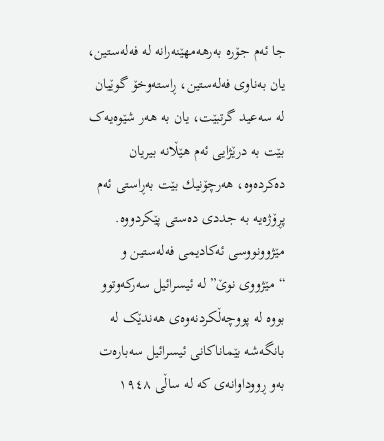جا ئەم جۆرە بەرهەمهێنەرانە لە فەلەستین، یان بەناوی فەلەستین، ڕاستەوخۆ گوێیان لە سەعید گرتبێت، یان بە هەر شێوەیەک بێت بە درێژایی ئەم هێڵانە بیریان دەکردەوە، هەرچۆنیك بێت بەڕاستی ئەم پڕۆژەیە بە جددی دەستی پێکردووە. مێژوونووسی ئەکادیمی فەلەستین و “مێژووی نوێ” لە ئیسرائیل سەرکەوتوو بووە لە پووچەڵکردنەوەی هەندێک لە بانگەشە بێماناکانی ئیسرائیل سەبارەت بەو ڕووداوانەی كە لە ساڵی ١٩٤٨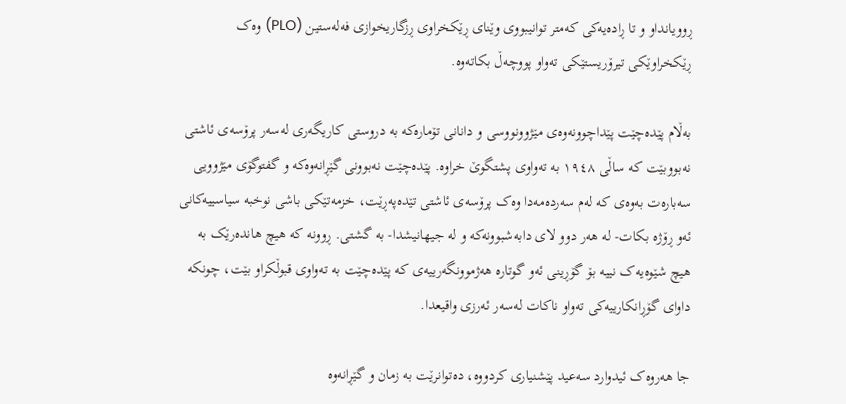ڕوویانداو و تا ڕادەیەکی کەمتر توانیبووی وێنای ڕێکخراوی ڕزگاریخوازی فەلەستین (PLO) وەک ڕێكخراوێكی تیرۆریستێکی تەواو پووچەڵ بکاتەوە.

بەڵام پێدەچێت پێداچوونەوەی مێژوونووسی و دانانی تۆمارەکە بە دروستی کاریگەری لەسەر پرۆسەی ئاشتی نەبووبێت کە ساڵی ١٩٤٨ بە تەواوی پشتگوێ خراوە. پێدەچێت نەبوونی گێڕانەوەکە و گفتوگۆی مێژوویی سەبارەت بەوەی کە لەم سەردەمەدا وەک پرۆسەی ئاشتی تێدەپەڕێت، خزمەتێکی باشی نوخبە سیاسییەکانی ئەو ڕۆژە بکات- لە هەر دوو لای دابەشبوونەکە و لە جیهانیشدا- بە گشتی. ڕوونە كە هیچ هاندەرێک بە هیچ شێوەیەک نییە بۆ گۆڕینی ئەو گوتارە هەژموونگەرییەی کە پێدەچێت بە تەواوی قبوڵکراو بێت، چونکە داوای گۆڕانکارییەکی تەواو ناكات لەسەر ئەرزی واقیعدا.

جا هەروەک ئیدوارد سەعید پێشنیاری کردووە، دەتوانرێت بە زمان و گێڕانەوە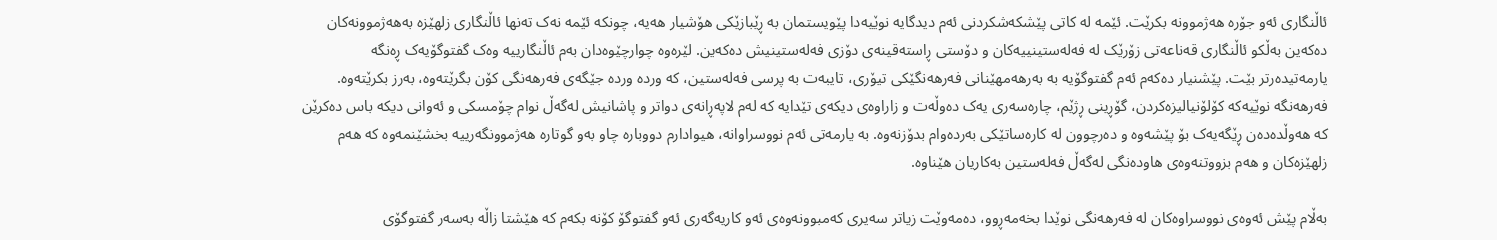ئاڵنگاری ئەو جۆرە هەژموونە بکرێت. ئێمە لە کاتی پێشکەشکردنی ئەم دیدگایە نوێیەدا پێویستمان بە ڕێبازێکی هۆشیار هەیە، چونکە ئێمە نەک تەنها ئاڵنگاری زلهێزە بەهەژموونەکان دەکەین بەڵکو ئاڵنگاری قەناعەتی زۆرێک لە فەلەستینییەکان و دۆستی ڕاستەقینەی دۆزی فەلەستینیش دەکەین. لێرەوە چوارچێوەدان بەم ئاڵنگارییە وەک گفتوگۆیەک ڕەنگە یارمەتیدەرتر بێت. پێشنیار دەکەم ئەم گفتوگۆیە بە بەرهەمهێنانی فەرهەنگێکی تیۆری، تایبەت بە پرسی فەلەستین، کە وردە وردە جێگەی فەرهەنگی کۆن بگرێتەوە، بەرز بکرێتەوە. فەرهەنگە نوێیەکە کۆلۆنیالیزەکردن، گۆڕینی ڕژێم، چارەسەری یەک دەوڵەت و زاراوەی دیکەی تێدایە کە لەم لاپەڕانەی دواتر و پاشانیش لەگەڵ نوام چۆمسکی و ئەوانی دیکە باس دەکرێن کە هەوڵدەدەن ڕێگەیەک بۆ پێشەوە و دەرچوون لە کارەساتێکی بەردەوام بدۆزنەوە. بە یارمەتی ئەم نووسراوانە، هیوادارم دووبارە چاو بەو گوتارە هەژموونگەرییە بخشێنمەوە کە هەم زلهێزەکان و هەم بزووتنەوەی هاودەنگی لەگەڵ فەلەستین بەکاریان هێناوە.

بەڵام پێش ئەوەی نووسراوەکان لە فەرهەنگی نوێدا بخەمەڕوو، دەمەوێت زیاتر سەیری کەمبوونەوەی ئەو كاریەگەری ئەو گفتوگۆ کۆنە بکەم کە هێشتا زاڵە بەسەر گفتوگۆی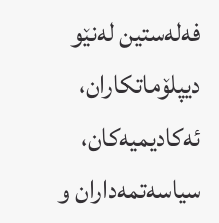فەلەستین لەنێو دیپلۆماتکاران، ئەکادیمیەکان، سیاسەتمەداران و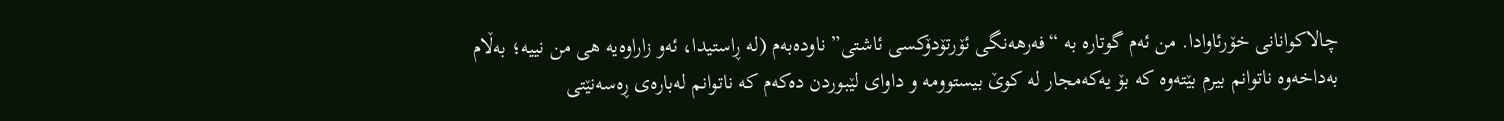چالاکوانانی خۆرئاوادا. من ئەم گوتارە بە “فەرهەنگی ئۆرتۆدۆکسی ئاشتی” ناودەبەم (لە ڕاستیدا، ئەو زاراوەیە هی من نییە؛ بەڵام بەداخەوە ناتوانم بیرم بێتەوە کە بۆ یەکەمجار لە کوێ بیستوومە و داوای لێبوردن دەكەم كە ناتوانم لەبارەی ڕەسەنێتی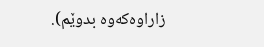زاراوەكەوە بدوێم).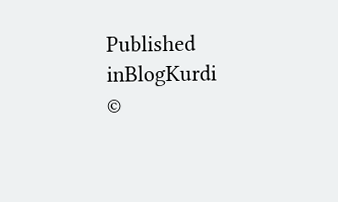Published inBlogKurdi
©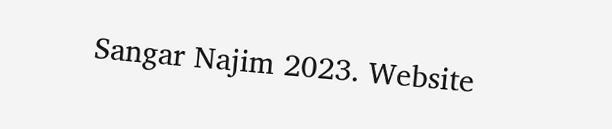Sangar Najim 2023. Website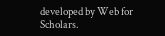developed by Web for Scholars.